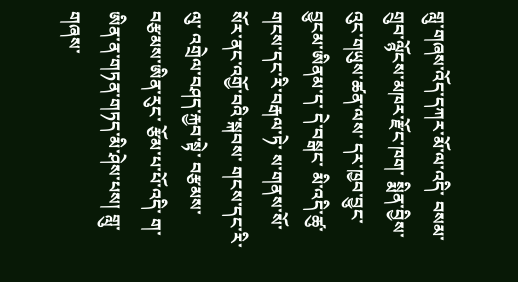གླུ་གཞས་འོད་དཀར་མོ་ལ་འདི་ བསམ་གྲུབ་ལྙོངས་མཁར་རྫོང་ཁག་ སྨིན་བྱིས་འུང་གཡུས་ཚན་ལས་ དར་ཁྱབ་བྱུང་བྱུངམ་ཨིནམ་ད་ དེ་བསྒང་ མི་འདི་ཚུ་ གངས་དང་རི་བརྒལ་ཏེ་ ས་གནས་སོ་སོར་ནང་འགྱོ་བའི་སྐབས་ གངས་དང་རི་ལུ་ འགྲེལ་བཤད་རྐྱབ་སྟེ་ བརྩམས་བརྩམས་ཨིན་རུང་ རྩོམ་པ་པོ་འདི་ ག་ཨིན་ན་གཏན་གཏད་མི་ཤེས་པས། གླུ་གཞས་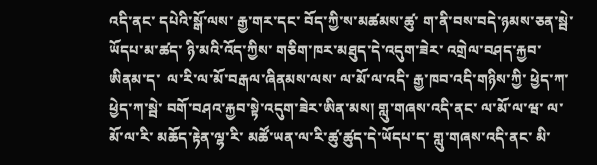འདི་ནང་ དཔེའི་སྒོ་ལས་ རྒྱ་གར་དང་ བོད་ཀྱི་ས་མཚམས་ཚུ་ ག་ནི་བས་བདེ་ཉམས་ཅན་སྦེ་ཡོདཔ་མ་ཚད་ ཉི་མའི་འོད་ཀྱིས་ གཅིག་ཁར་མཐུད་དེ་འདུག་ཟེར་ འགྲེལ་བཤད་རྐྱབ་ཨིནམ་ད་  ལ་རི་ལ་མོ་བརྒལ་ཞིནམས་ལས་ ལ་མོ་ལ་འདི་ རྒྱ་ཁབ་འདི་གཉིས་ཀྱི་ ཕྱེད་ཀ་ཕྱེད་ཀ་སྦེ་ བགོ་བཤའ་རྐྱབ་སྟེ་འདུག་ཟེར་ཨིན་མས། གླུ་གཞས་འདི་ནང་ ལ་མོ་ལ་ཝ་ ལ་མོ་ལ་རི་ མཆོད་རྟེན་ལྷ་རི་ མཚོ་ཡན་ལ་རི་ཚུ་ཚུད་དེ་ཡོདཔ་ད་ གླུ་གཞས་འདི་ནང་ མི་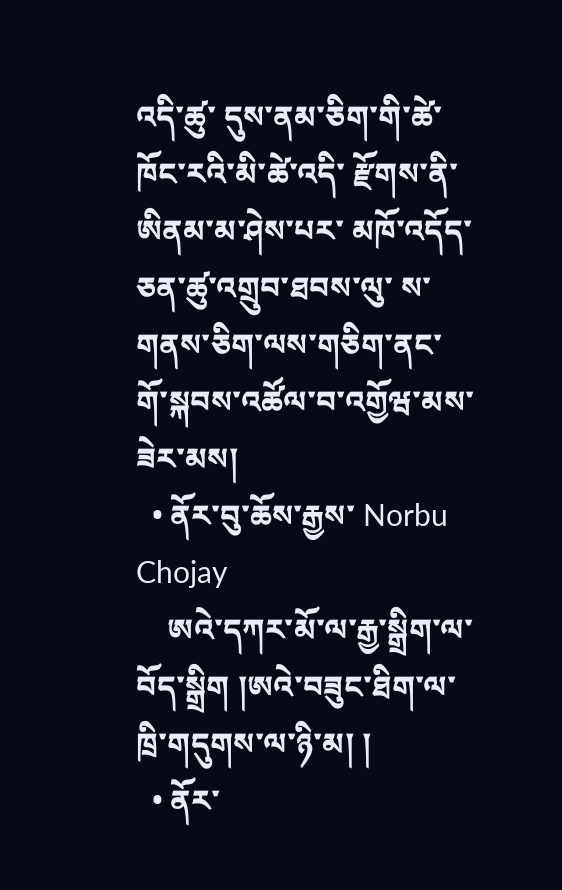འདི་ཚུ་ དུས་ནམ་ཅིག་གི་ཚེ་ ཁོང་རའི་མི་ཚེ་འདི་ རྫོགས་ནི་ཨིནམ་མ་ཤེས་པར་ མཁོ་འདོད་ཅན་ཚུ་འགྲུབ་ཐབས་ལུ་ ས་གནས་ཅིག་ལས་གཅིག་ནང་ གོ་སྐབས་འཚོལ་བ་འགྱོཝ་མས་ཟེར་མས།
  • ནོར་བུ་ཆོས་རྒྱས་ Norbu Chojay
    ཨའེ་དཀར་མོ་ལ་རྒྱ་སྒྲིག་ལ་བོད་སྒྲིག །ཨའེ་བཟུང་ཐིག་ལ་ཁྲི་གདུགས་ལ་ཉི་མ། །
  • ནོར་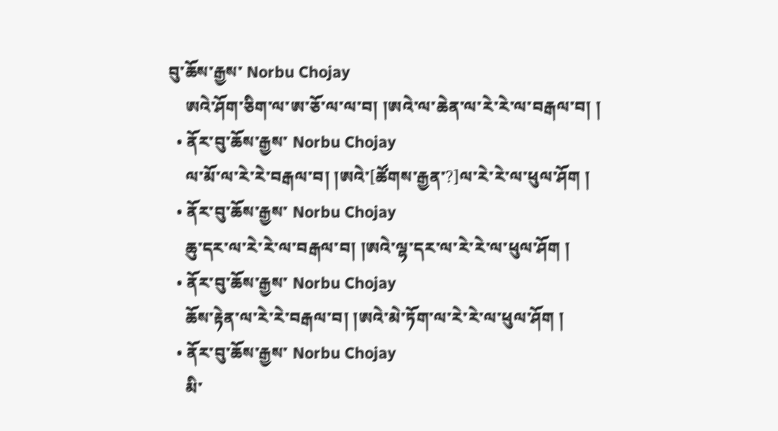བུ་ཆོས་རྒྱས་ Norbu Chojay
    ཨའེ་ཤོག་ཅིག་ལ་ཨ་ཅོ་ལ་ལ་བ། །ཨའེ་ལ་ཆེན་ལ་རེ་རེ་ལ་བརྒལ་བ། །
  • ནོར་བུ་ཆོས་རྒྱས་ Norbu Chojay
    ལ་མོ་ལ་རེ་རེ་བརྒལ་བ། །ཨའེ་[ཚོགས་རྒྱན་?]ལ་རེ་རེ་ལ་ཕུལ་ཤོག །
  • ནོར་བུ་ཆོས་རྒྱས་ Norbu Chojay
    ཆུ་དར་ལ་རེ་རེ་ལ་བརྒལ་བ། །ཨའེ་ལྷ་དར་ལ་རེ་རེ་ལ་ཕུལ་ཤོག །
  • ནོར་བུ་ཆོས་རྒྱས་ Norbu Chojay
    ཆོས་རྟེན་ལ་རེ་རེ་བརྒལ་བ། །ཨའེ་མེ་ཏོག་ལ་རེ་རེ་ལ་ཕུལ་ཤོག །
  • ནོར་བུ་ཆོས་རྒྱས་ Norbu Chojay
    མི་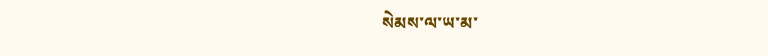སེམས་ལ་ཡ་མ་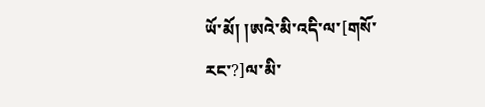ཡོ་མོ། །ཨའེ་མི་འདི་ལ་[གསོ་རང་?]ལ་མི་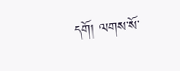དགོ། ལགས་སོ་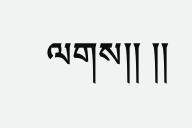ལགས།། །།